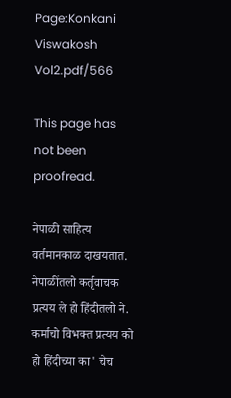Page:Konkani Viswakosh Vol2.pdf/566

This page has not been proofread.

नेपाळी साहित्य वर्तमानकाळ दाखयतात. नेपाळींतलो कर्तृवाचक प्रत्यय ले हो हिंदीतलो ने. कर्माचो विभक्त प्रत्यय को हो हिंदीच्या का' चेच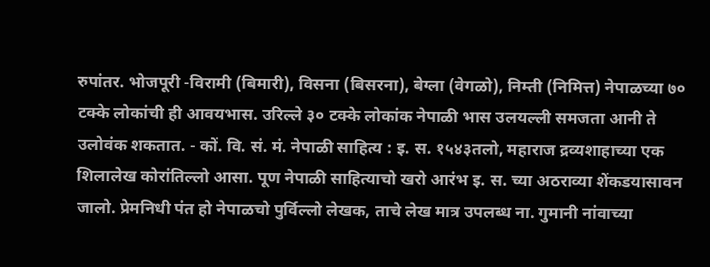रुपांतर. भोजपूरी -विरामी (बिमारी), विसना (बिसरना), बेग्ला (वेगळो), निम्ती (निमित्त) नेपाळच्या ७० टक्के लोकांची ही आवयभास. उरिल्ले ३० टक्के लोकांक नेपाळी भास उलयल्ली समजता आनी ते उलोवंक शकतात. - कों. वि. सं. मं. नेपाळी साहित्य : इ. स. १५४३तलो, महाराज द्रव्यशाहाच्या एक शिलालेख कोरांतिल्लो आसा. पूण नेपाळी साहित्याचो खरो आरंभ इ. स. च्या अठराव्या शेंकडयासावन जालो. प्रेमनिधी पंत हो नेपाळचो पुर्विल्लो लेखक, ताचे लेख मात्र उपलब्ध ना. गुमानी नांवाच्या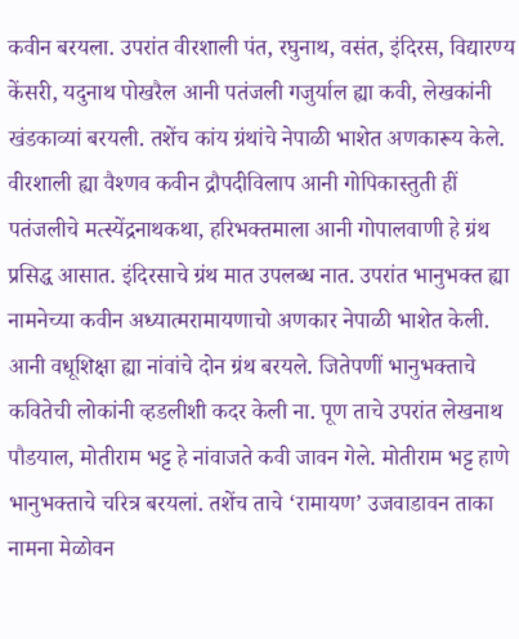कवीन बरयला. उपरांत वीरशाली पंत, रघुनाथ, वसंत, इंदिरस, विद्यारण्य केंसरी, यदुनाथ पोखरैल आनी पतंजली गजुर्याल ह्या कवी, लेखकांनी खंडकाव्यां बरयली. तशेंच कांय ग्रंथांचे नेपाळी भाशेत अणकारूय केले. वीरशाली ह्या वैश्णव कवीन द्रौपदीविलाप आनी गोपिकास्तुती हीं पतंजलीचे मत्स्येंद्रनाथकथा, हरिभक्तमाला आनी गोपालवाणी हे ग्रंथ प्रसिद्ध आसात. इंदिरसाचे ग्रंथ मात उपलब्ध नात. उपरांत भानुभक्त ह्या नामनेच्या कवीन अध्यात्मरामायणाचो अणकार नेपाळी भाशेत केली. आनी वधूशिक्षा ह्या नांवांचे दोन ग्रंथ बरयले. जितेपणीं भानुभक्ताचे कवितेची लोकांनी व्हडलीशी कदर केली ना. पूण ताचे उपरांत लेखनाथ पौडयाल, मोतीराम भट्ट हे नांवाजते कवी जावन गेले. मोतीराम भट्ट हाणे भानुभक्ताचे चरित्र बरयलां. तशेंच ताचे ‘रामायण’ उजवाडावन ताका नामना मेळोवन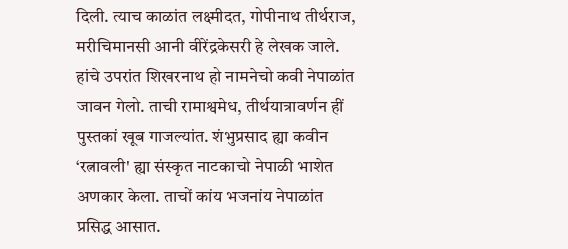दिली. त्याच काळांत लक्ष्मीदत, गोपीनाथ तीर्थराज, मरीचिमानसी आनी वीरेंद्रकेसरी हे लेखक जाले. हांचे उपरांत शिखरनाथ हो नामनेचो कवी नेपाळांत जावन गेलो. ताची रामाश्वमेध, तीर्थयात्रावर्णन हीं पुस्तकां खूब गाजल्यांत. शंभुप्रसाद ह्या कवीन ‘रत्नावली' ह्या संस्कृत नाटकाचो नेपाळी भाशेत अणकार केला. ताचों कांय भजनांय नेपाळांत प्रसिद्ध आसात.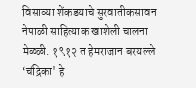विसाव्या शेंकडयाचे सुरवातीकसावन नेपाळी साहित्याक खाशेली चालना मेळ्ळी. १९१२ त हेमराजान बरयल्ले ‘चंद्रिका' हे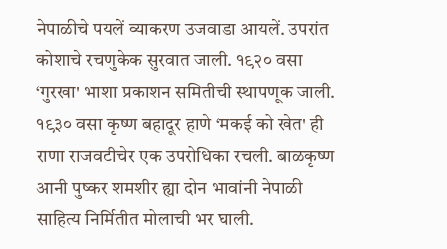नेपाळीचे पयलें व्याकरण उजवाडा आयलें. उपरांत कोशाचे रचणुकेक सुरवात जाली. १९२० वसा ‘गुरखा' भाशा प्रकाशन समितीची स्थापणूक जाली. १९३० वसा कृष्ण बहादूर हाणे ‘मकई को खेत' ही राणा राजवटीचेर एक उपरोधिका रचली. बाळकृष्ण आनी पुष्कर शमशीर ह्या दोन भावांनी नेपाळी साहित्य निर्मितीत मोलाची भर घाली.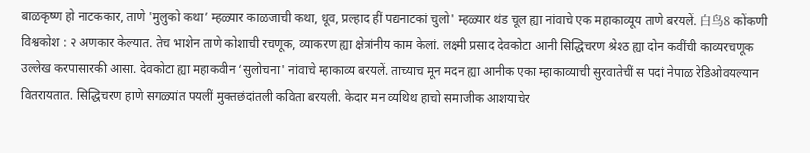बाळकृष्ण हो नाटककार, ताणे 'मुलुको कथा’ म्हळ्यार काळजाची कथा, धूव, प्रल्हाद हीं पद्यनाटकां चुलो' म्हळ्यार थंड चूल ह्या नांवाचे एक महाकाव्यूय ताणे बरयलें. 白鸟8 कोंकणी विश्वकोश : २ अणकार केल्यात. तेच भाशेन ताणे कोशाची रचणूक, व्याकरण ह्या क्षेत्रांनीय काम केलां. लक्ष्मी प्रसाद देवकोटा आनी सिद्धिचरण श्रेश्ठ ह्या दोन कवींची काव्यरचणूक उल्लेख करपासारकी आसा. देवकोटा ह्या महाकवीन ‘सुलोचना' नांवाचे म्हाकाव्य बरयलें. ताच्याच मून मदन ह्या आनीक एका म्हाकाव्याची सुरवातेचीं स पदां नेपाळ रेडिओवयल्यान वितरायतात. सिद्धिचरण हाणे सगळ्यांत पयलीं मुक्तछंदांतली कविता बरयली. केदार मन व्यथिथ हाचो समाजीक आशयाचेर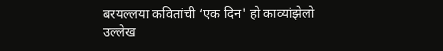बरयल्लया कवितांची ‘एक दिन' हो काव्यांझेलो उल्लेख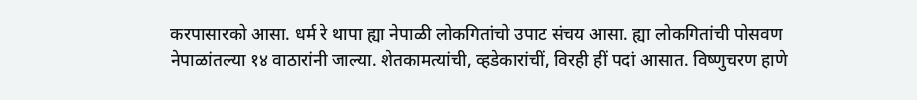करपासारको आसा. धर्म रे थापा ह्या नेपाळी लोकगितांचो उपाट संचय आसा. ह्या लोकगितांची पोसवण नेपाळांतल्या १४ वाठारांनी जाल्या. शेतकामत्यांची, व्हडेकारांचीं, विरही हीं पदां आसात. विष्णुचरण हाणे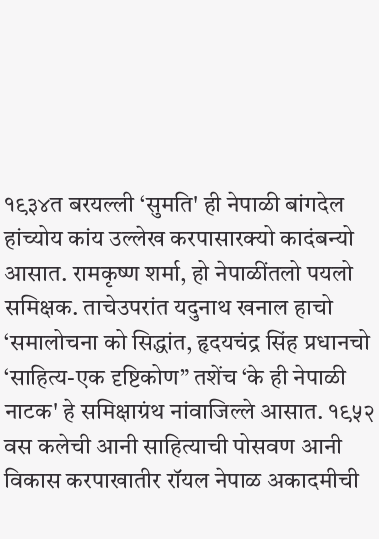१९३४त बरयल्ली ‘सुमति' ही नेपाळी बांगदेल हांच्योय कांय उल्लेख करपासारक्यो कादंबन्यो आसात. रामकृष्ण शर्मा, हो नेपाळींतलो पयलो समिक्षक. ताचेउपरांत यदुनाथ खनाल हाचो ‘समालोचना को सिद्धांत, हृदयचंद्र सिंह प्रधानचो ‘साहित्य-एक दृष्टिकोण” तशेंच ‘के ही नेपाळी नाटक' हे समिक्षाग्रंथ नांवाजिल्ले आसात. १९५२ वस कलेची आनी साहित्याची पोसवण आनी विकास करपाखातीर रॉयल नेपाळ अकादमीची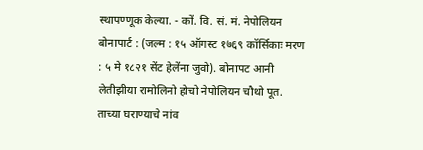स्थापण्णूक केल्या. - कों. वि. सं. मं. नेपोलियन बोनापार्ट : (जल्म : १५ ऑगस्ट १७६९ कॉर्सिकाः मरण : ५ मे १८२१ सेंट हेलेंना जुवो). बोनापट आनी लेतीझीया रामोलिनो होचो नेपोलियन चौथो पूत. ताच्या घराण्याचे नांव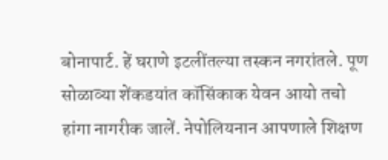बोनापार्ट. हें घराणे इटलींतल्या तस्कन नगरांतले. पूण सोळाव्या शेंकडयांत कॉसिंकाक येवन आयो तचो हांगा नागरीक जालें. नेपोलियनान आपणाले शिक्षण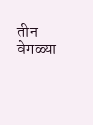तीन वेगळ्या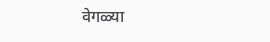वेगळ्या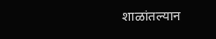शाळांतल्यान